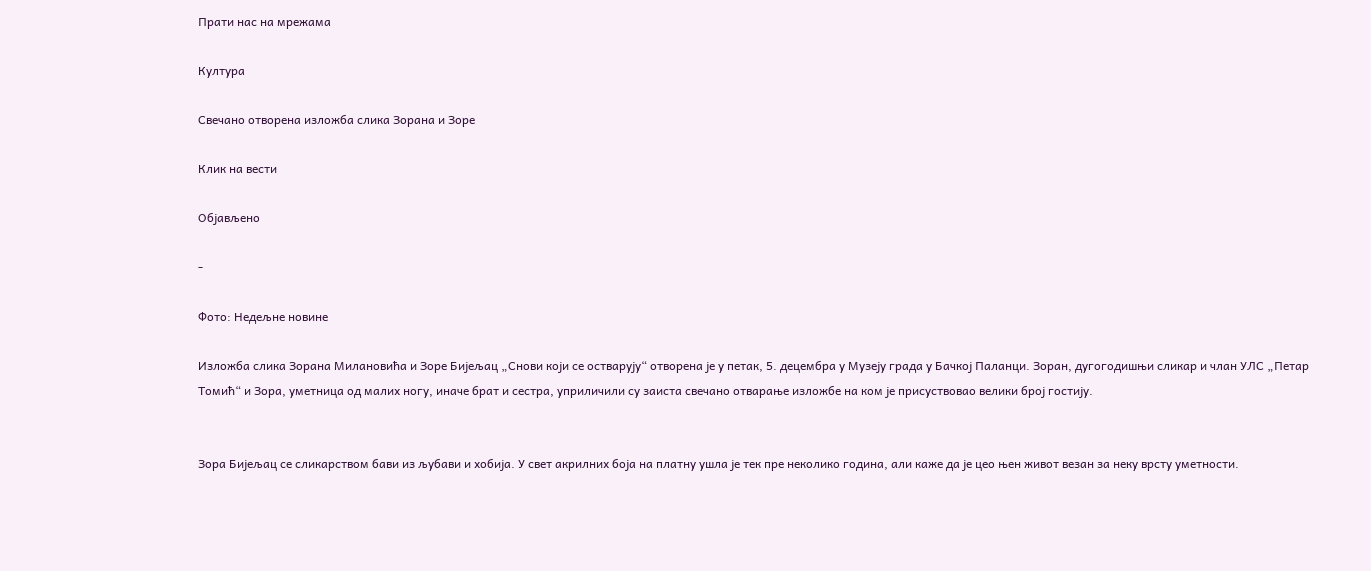Прати нас на мрежама

Култура

Свечано отворена изложба слика Зорана и Зоре

Клик на вести

Објављено

-

Фото: Недељне новине

Изложба слика Зорана Милановића и Зоре Бијељац „Снови који се остварују“ отворена је у петак, 5. децембра у Музеју града у Бачкој Паланци. Зоран, дугогодишњи сликар и члан УЛС „Петар Томић“ и Зора, уметница од малих ногу, иначе брат и сестра, уприличили су заиста свечано отварање изложбе на ком је присуствовао велики број гостију.


Зора Бијељац се сликарством бави из љубави и хобија. У свет акрилних боја на платну ушла је тек пре неколико година, али каже да је цео њен живот везан за неку врсту уметности.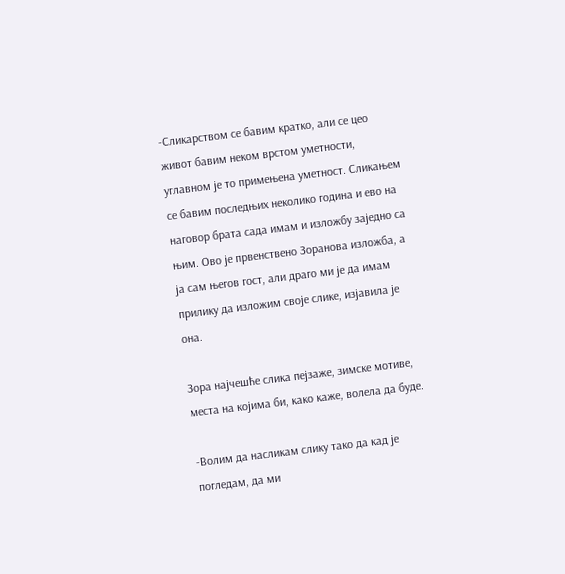-Сликарством се бавим кратко, али се цео живот бавим неком врстом уметности, углавном је то примењена уметност. Сликањем се бавим последњих неколико година и ево на наговор брата сада имам и изложбу заједно са њим. Ово је првенствено Зоранова изложба, а ја сам његов гост, али драго ми је да имам прилику да изложим своје слике, изјавила је она.

Зора најчешће слика пејзаже, зимске мотиве, места на којима би, како каже, волела да буде.

-Волим да насликам слику тако да кад је погледам, да ми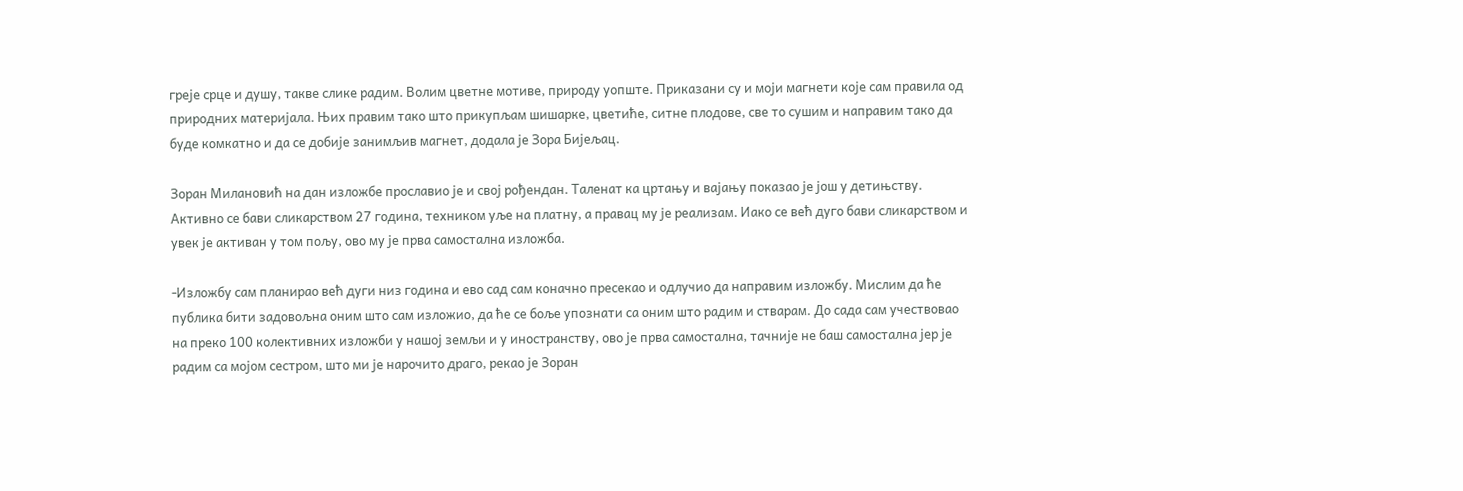греје срце и душу, такве слике радим. Волим цветне мотиве, природу уопште. Приказани су и моји магнети које сам правила од природних материјала. Њих правим тако што прикупљам шишарке, цветиће, ситне плодове, све то сушим и направим тако да буде комкатно и да се добије занимљив магнет, додала је Зора Бијељац.

Зоран Милановић на дан изложбе прославио је и свој рођендан. Таленат ка цртању и вајању показао је још у детињству. Активно се бави сликарством 27 година, техником уље на платну, а правац му је реализам. Иако се већ дуго бави сликарством и увек је активан у том пољу, ово му је прва самостална изложба.

-Изложбу сам планирао већ дуги низ година и ево сад сам коначно пресекао и одлучио да направим изложбу. Мислим да ће публика бити задовољна оним што сам изложио, да ће се боље упознати са оним што радим и стварам. До сада сам учествовао на преко 100 колективних изложби у нашој земљи и у иностранству, ово је прва самостална, тачније не баш самостална јер је радим са мојом сестром, што ми је нарочито драго, рекао је Зоран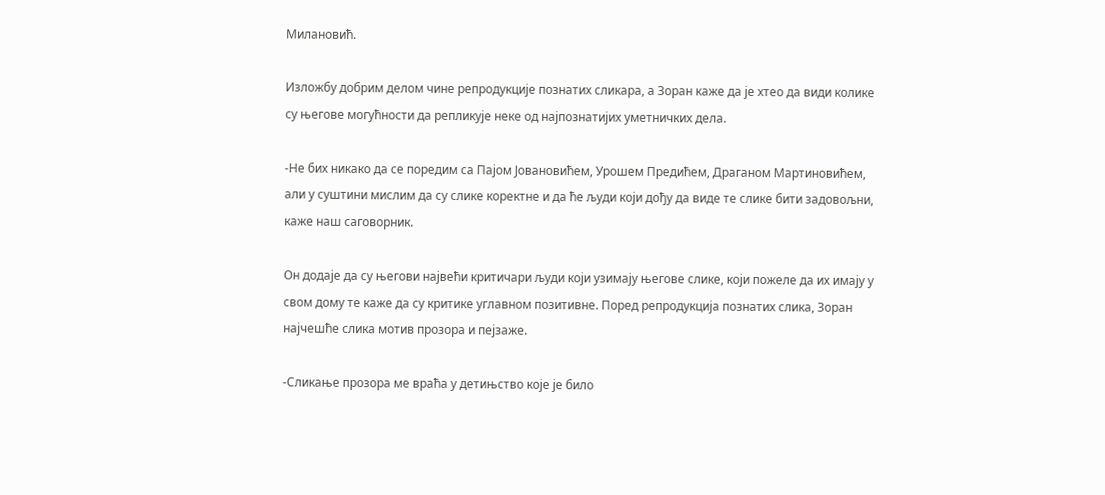Милановић.

Изложбу добрим делом чине репродукције познатих сликара, а Зоран каже да је хтео да види колике су његове могућности да репликује неке од најпознатијих уметничких дела.

-Не бих никако да се поредим са Пајом Јовановићем, Урошем Предићем, Драганом Мартиновићем, али у суштини мислим да су слике коректне и да ће људи који дођу да виде те слике бити задовољни, каже наш саговорник.

Он додаје да су његови највећи критичари људи који узимају његове слике, који пожеле да их имају у свом дому те каже да су критике углавном позитивне. Поред репродукција познатих слика, Зоран најчешће слика мотив прозора и пејзаже.

-Сликање прозора ме враћа у детињство које је било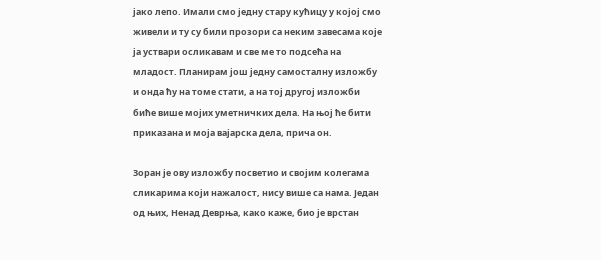јако лепо. Имали смо једну стару кућицу у којој смо живели и ту су били прозори са неким завесама које ја уствари осликавам и све ме то подсећа на младост. Планирам још једну самосталну изложбу и онда ћу на томе стати, а на тој другој изложби биће више мојих уметничких дела. На њој ће бити приказана и моја вајарска дела, прича он.

Зоран је ову изложбу посветио и својим колегама сликарима који нажалост, нису више са нама. Један од њих, Ненад Деврња, како каже, био је врстан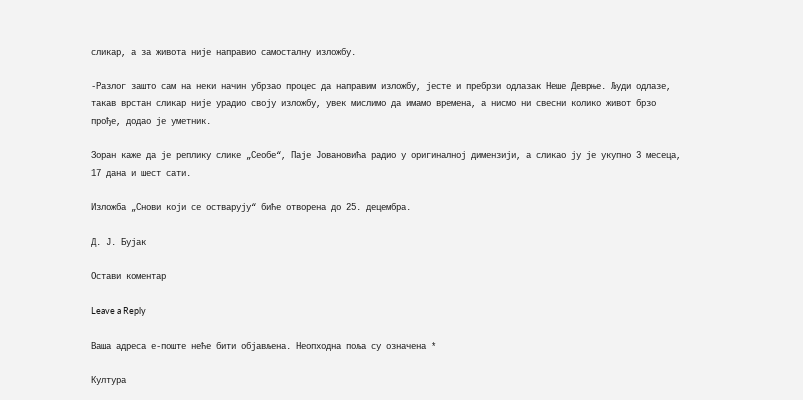сликар, а за живота није направио самосталну изложбу.

-Разлог зашто сам на неки начин убрзао процес да направим изложбу, јесте и пребрзи одлазак Неше Деврње. Људи одлазе, такав врстан сликар није урадио своју изложбу, увек мислимо да имамо времена, а нисмо ни свесни колико живот брзо прође, додао је уметник.

Зоран каже да је реплику слике „Сеобе“, Паје Јовановића радио у оригиналној димензији, а сликао ју је укупно 3 месеца, 17 дана и шест сати.

Изложба „Снови који се остварују“ биће отворена до 25. децембра.

Д. Ј. Бујак

Остави коментар

Leave a Reply

Ваша адреса е-поште неће бити објављена. Неопходна поља су означена *

Култура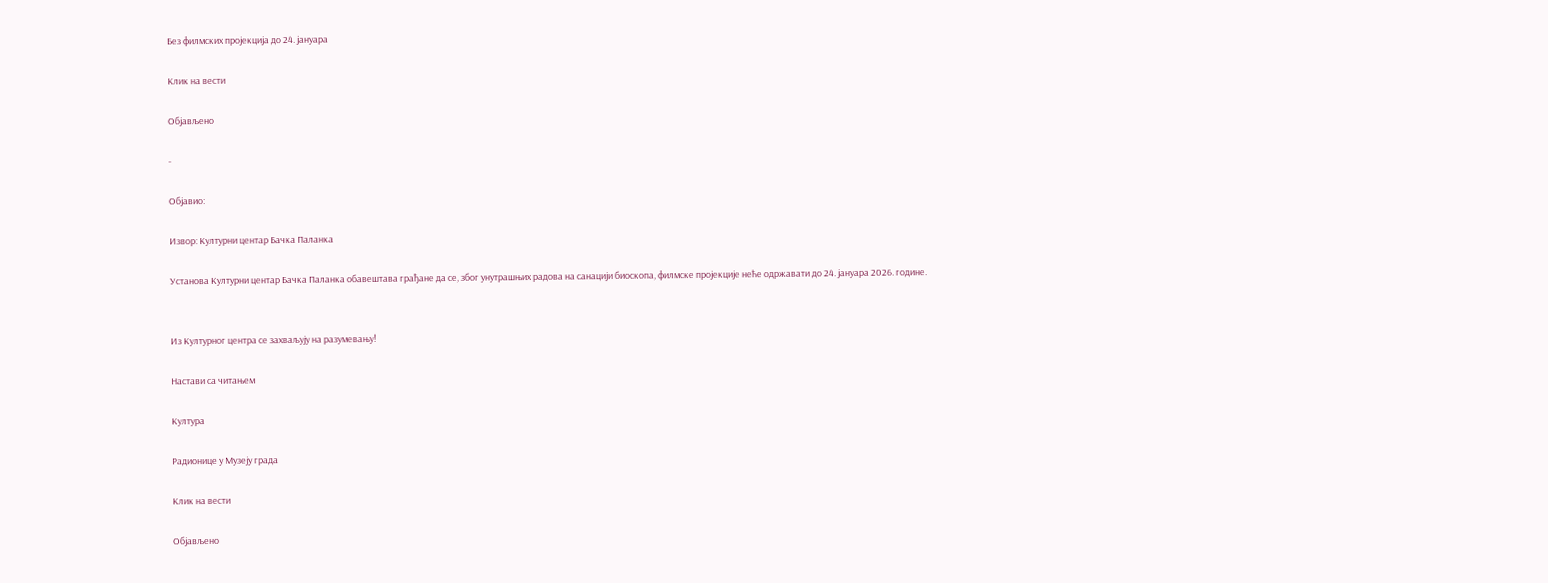Без филмских пројекција до 24. јануара

Клик на вести

Објављено

-

Објавио:

Извор: Културни центар Бачка Паланка

Установа Културни центар Бачка Паланка обавештава грађане да се, због унутрашњих радова на санацији биоскопа, филмске пројекције неће одржавати до 24. јануара 2026. године.


Из Културног центра се захваљују на разумевању!

Настави са читањем

Култура

Радионице у Музеју града

Клик на вести

Објављено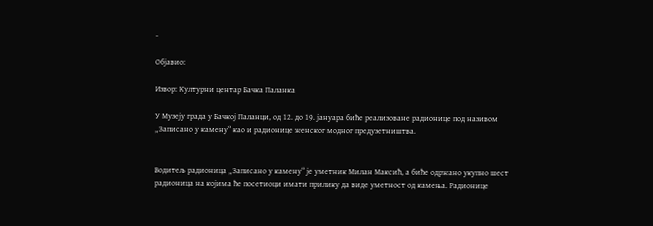-

Објавио:

Извор: Културни центар Бачка Паланка

У Музеју града у Бачкој Паланци, од 12. до 19. јануара биће реализоване радионице под називом „Записано у камену“ као и радионице женског модног предузетништва.


Водитељ радионица „Записано у камену“ је уметник Милан Максић, а биће одржано укупно шест радионица на којима ће посетиоци имати прилику да виде уметност од камења. Радионице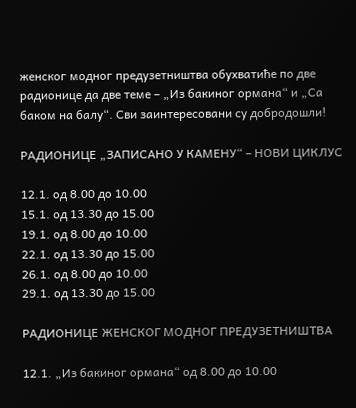женског модног предузетништва обухватиће по две радионице да две теме – „Из бакиног ормана“ и „Са баком на балу“. Сви заинтересовани су добродошли!

РАДИОНИЦЕ „ЗАПИСАНО У КАМЕНУ“ – НОВИ ЦИКЛУС

12.1. од 8.00 до 10.00
15.1. од 13.30 до 15.00
19.1. од 8.00 до 10.00
22.1. од 13.30 до 15.00
26.1. од 8.00 до 10.00
29.1. од 13.30 до 15.00

РАДИОНИЦЕ ЖЕНСКОГ МОДНОГ ПРЕДУЗЕТНИШТВА

12.1. „Из бакиног ормана“ од 8.00 до 10.00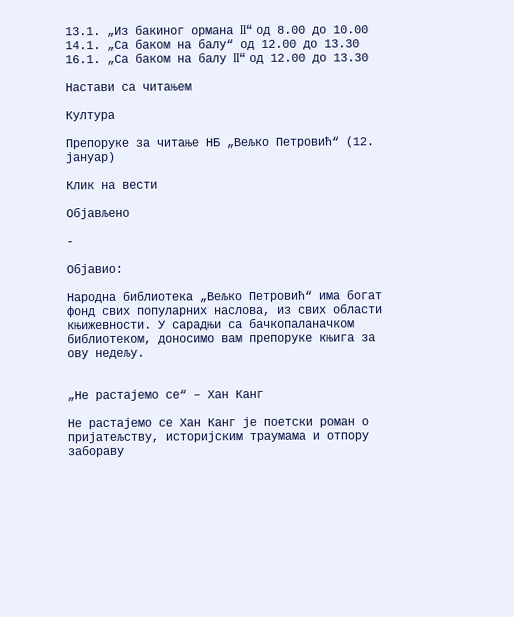13.1. „Из бакиног ормана II“ од 8.00 до 10.00
14.1. „Са баком на балу“ од 12.00 до 13.30
16.1. „Са баком на балу II“ од 12.00 до 13.30

Настави са читањем

Култура

Препоруке за читање НБ „Вељко Петровић“ (12. јануар)

Клик на вести

Објављено

-

Објавио:

Народна библиотека „Вељко Петровић“ има богат фонд свих популарних наслова, из свих области књижевности. У сарадњи са бачкопаланачком библиотеком, доносимо вам препоруке књига за ову недељу.


„Не растајемо се“ – Хан Канг

Не растајемо се Хан Канг је поетски роман о пријатељству, историјским траумама и отпору забораву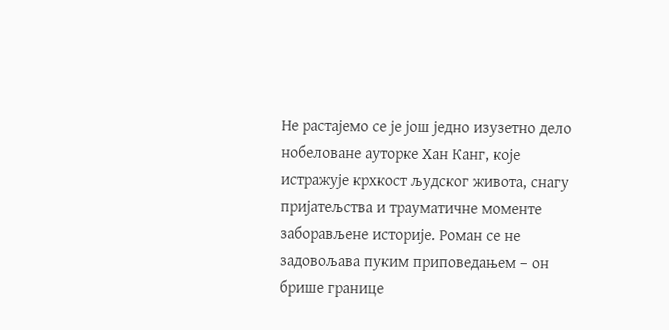Не растајемо се је још једно изузетно дело нобеловане ауторке Хан Канг, које истражује крхкост људског живота, снагу пријатељства и трауматичне моменте заборављене историје. Роман се не задовољава пуким приповедањем – он брише границе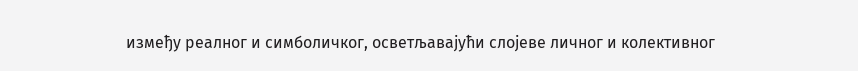између реалног и симболичког, осветљавајући слојеве личног и колективног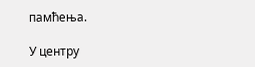памћења.

У центру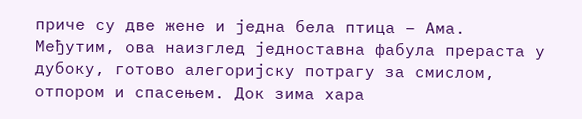приче су две жене и једна бела птица – Ама. Међутим, ова наизглед једноставна фабула прераста у дубоку, готово алегоријску потрагу за смислом, отпором и спасењем. Док зима хара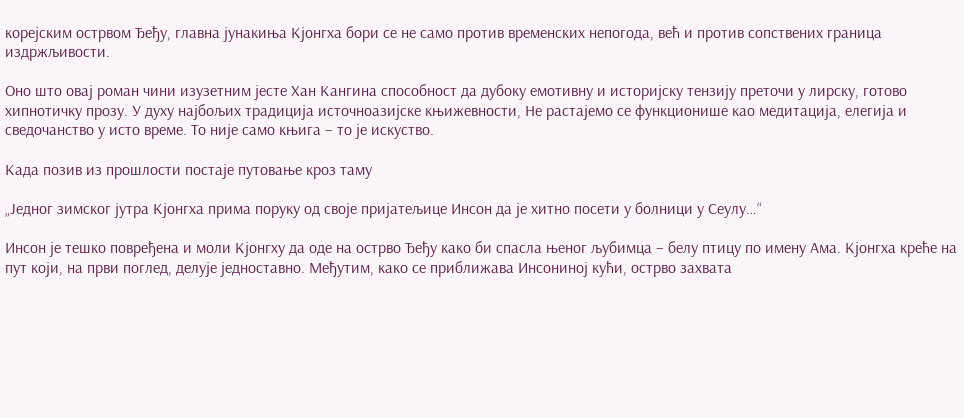корејским острвом Ђеђу, главна јунакиња Кјонгха бори се не само против временских непогода, већ и против сопствених граница издржљивости.

Оно што овај роман чини изузетним јесте Хан Кангина способност да дубоку емотивну и историјску тензију преточи у лирску, готово хипнотичку прозу. У духу најбољих традиција источноазијске књижевности, Не растајемо се функционише као медитација, елегија и сведочанство у исто време. То није само књига – то је искуство.

Када позив из прошлости постаје путовање кроз таму

„Једног зимског јутра Кјонгха прима поруку од своје пријатељице Инсон да је хитно посети у болници у Сеулу…“

Инсон је тешко повређена и моли Кјонгху да оде на острво Ђеђу како би спасла њеног љубимца – белу птицу по имену Ама. Кјонгха креће на пут који, на први поглед, делује једноставно. Међутим, како се приближава Инсониној кући, острво захвата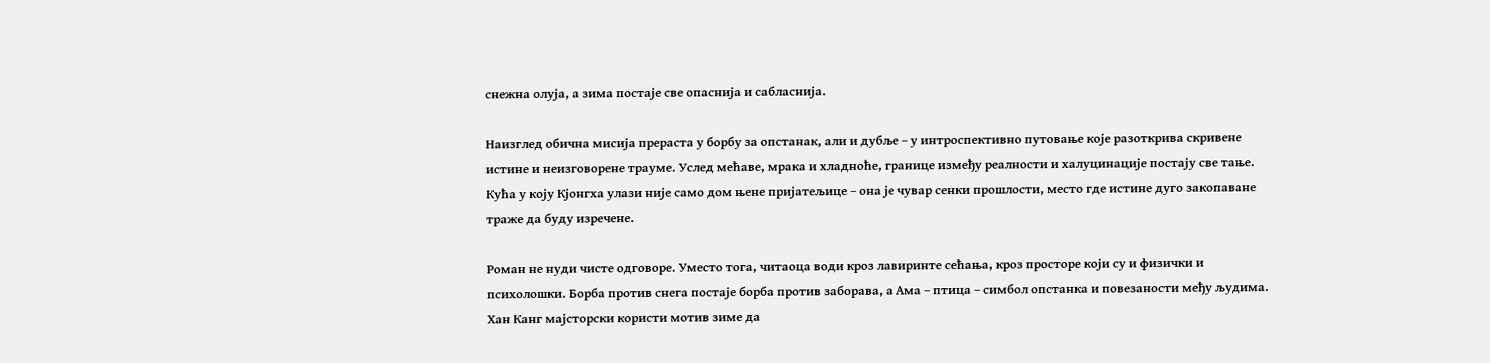снежна олуја, а зима постаје све опаснија и сабласнија.

Наизглед обична мисија прераста у борбу за опстанак, али и дубље – у интроспективно путовање које разоткрива скривене истине и неизговорене трауме. Услед мећаве, мрака и хладноће, границе између реалности и халуцинације постају све тање. Кућа у коју Кјонгха улази није само дом њене пријатељице – она је чувар сенки прошлости, место где истине дуго закопаване траже да буду изречене.

Роман не нуди чисте одговоре. Уместо тога, читаоца води кроз лавиринте сећања, кроз просторе који су и физички и психолошки. Борба против снега постаје борба против заборава, а Ама – птица – симбол опстанка и повезаности међу људима. Хан Канг мајсторски користи мотив зиме да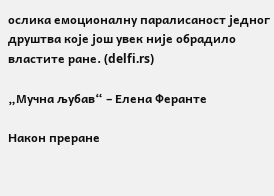ослика емоционалну паралисаност једног друштва које још увек није обрадило властите ране. (delfi.rs)

„Мучна љубав“ – Елена Феранте

Након преране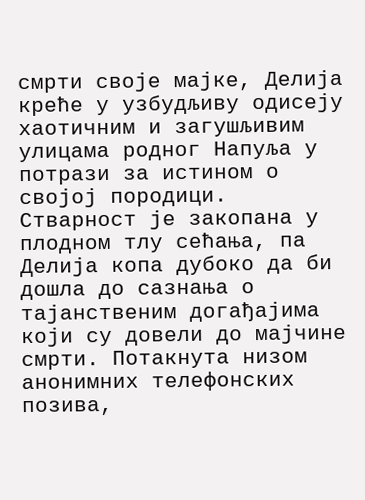смрти своје мајке, Делија креће у узбудљиву одисеју хаотичним и загушљивим улицама родног Напуља у потрази за истином о својој породици. Стварност је закопана у плодном тлу сећања, па Делија копа дубоко да би дошла до сазнања о тајанственим догађајима који су довели до мајчине смрти. Потакнута низом анонимних телефонских позива,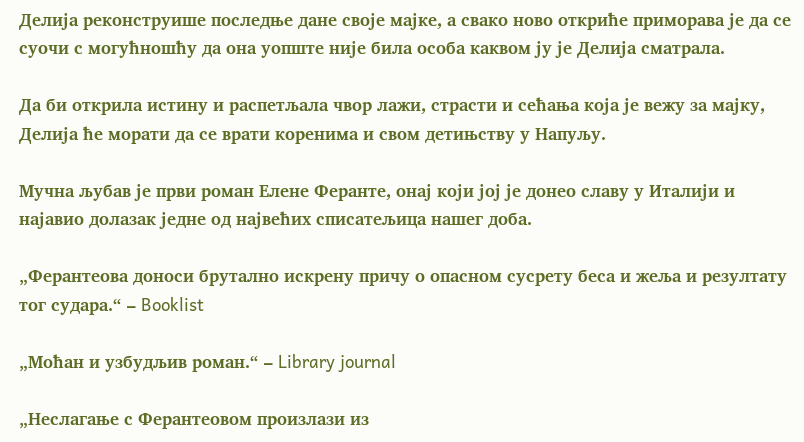Делија реконструише последње дане своје мајке, а свако ново откриће приморава је да се суочи с могућношћу да она уопште није била особа каквом ју је Делија сматрала.

Да би открила истину и распетљала чвор лажи, страсти и сећања која је вежу за мајку, Делија ће морати да се врати коренима и свом детињству у Напуљу.

Мучна љубав је први роман Елене Феранте, онај који јој је донео славу у Италији и најавио долазак једне од највећих списатељица нашег доба.

„Ферантеова доноси брутално искрену причу о опасном сусрету беса и жеља и резултату тог судара.“ – Booklist

„Моћан и узбудљив роман.“ – Library journal

„Неслагање с Ферантеовом произлази из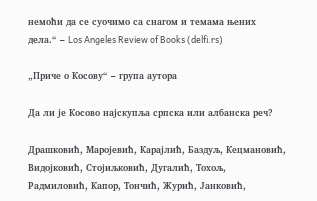немоћи да се суочимо са снагом и темама њених дела.“ – Los Angeles Review of Books (delfi.rs)

„Приче о Косову“ – група аутора

Да ли је Косово најскупља српска или албанска реч?

Драшковић, Маројевић, Карајлић, Баздуљ, Кецмановић, Видојковић, Стојиљковић, Дугалић, Тохољ, Радмиловић, Капор, Тончић, Журић, Јанковић,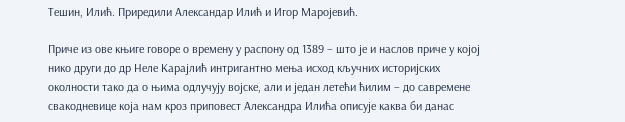Тешин, Илић. Приредили Александар Илић и Игор Маројевић.

Приче из ове књиге говоре о времену у распону од 1389 – што је и наслов приче у којој нико други до др Неле Карајлић интригантно мења исход кључних историјских околности тако да о њима одлучују војске, али и један летећи ћилим – до савремене свакодневице која нам кроз приповест Александра Илића описује каква би данас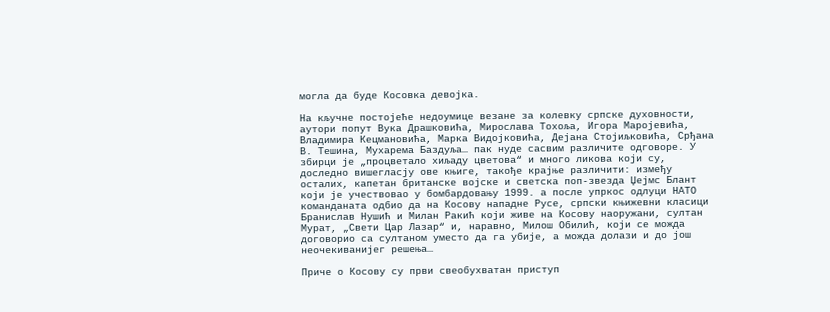могла да буде Косовка девојка.

На кључне постојеће недоумице везане за колевку српске духовности, аутори попут Вука Драшковића, Мирослава Тохоља, Игора Маројевића, Владимира Кецмановића, Марка Видојковића, Дејана Стојиљковића, Срђана В. Тешина, Мухарема Баздуља… пак нуде сасвим различите одговоре. У збирци је „процветало хиљаду цветова“ и много ликова који су, доследно вишегласју ове књиге, такође крајње различити: између осталих, капетан британске војске и светска поп-звезда Џејмс Блант који је учествовао у бомбардовању 1999. а после упркос одлуци НАТО команданата одбио да на Косову нападне Русе, српски књижевни класици Бранислав Нушић и Милан Ракић који живе на Косову наоружани, султан Мурат, „Свети Цар Лазар“ и, наравно, Милош Обилић, који се можда договорио са султаном уместо да га убије, а можда долази и до још неочекиванијег решења…

Приче о Косову су први свеобухватан приступ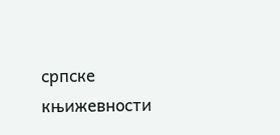српске књижевности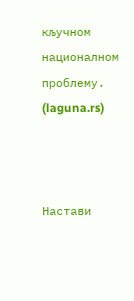кључном националном проблему. (laguna.rs)



Настави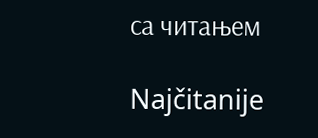са читањем

Najčitanije